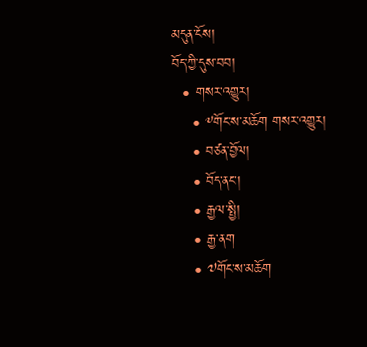མདུན་ངོས།
བོད་ཀྱི་དུས་བབ།
  • གསར་འགྱུར།
    • ༸གོང་ས་མཆོག གསར་འགྱུར།
    • བཙན་བྱོལ།
    • བོད་ནང་།
    • རྒྱལ་སྤྱི།
    • རྒྱ་ནག
    • ༧གོང་ས་མཆོག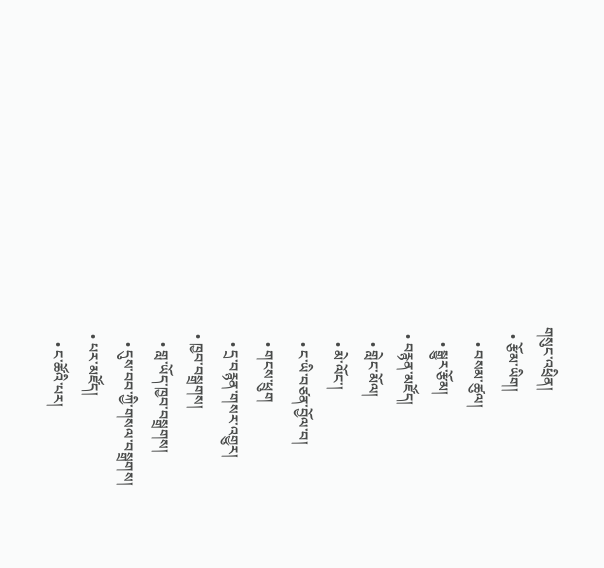གསུང་འཕྲིན།
  • རྩོམ་ཡིག།
    • བསམ་ཚུལ།
    • སྒྱུར་རྩོམ།
  • བརྙན་མཛོད།
    • གླེང་མོལ།
    • མེ་ལོང་།
    • ང་ཡི་བཙན་བྱོལ་བ།
    • གངས་ཕྲུག
    • དྲ་བརྙན་གསར་འགྱུར།
  • ཁྱབ་བསྒྲགས།
    • གླ་ཡོད་ཁྱབ་བསྒྲགས།
    • དུས་བབ་ཀྱི་གསལ་བསྒྲགས།
  • པར་མཛོད།
    • ང་ཚོའི་པར།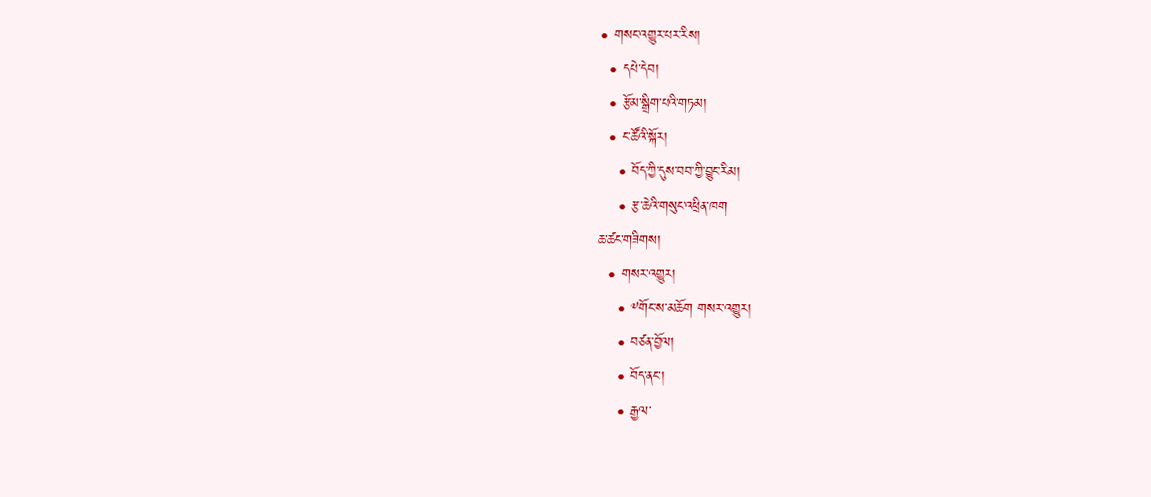• གསང་འགྱུར་པར་རིས།
  • དཔེ་དེབ།
  • རྩོམ་སྒྲིག་པའི་གཏམ།
  • ང་ཚོའི་སྐོར།
    • བོད་ཀྱི་དུས་བབ་ཀྱི་བྱུང་རིམ།
    • རྩ་ཆེའི་གསུང་འཕྲིན་ཁག
ཆ་ཚང་གཟིགས།
  • གསར་འགྱུར།
    • ༸གོང་ས་མཆོག གསར་འགྱུར།
    • བཙན་བྱོལ།
    • བོད་ནང་།
    • རྒྱལ་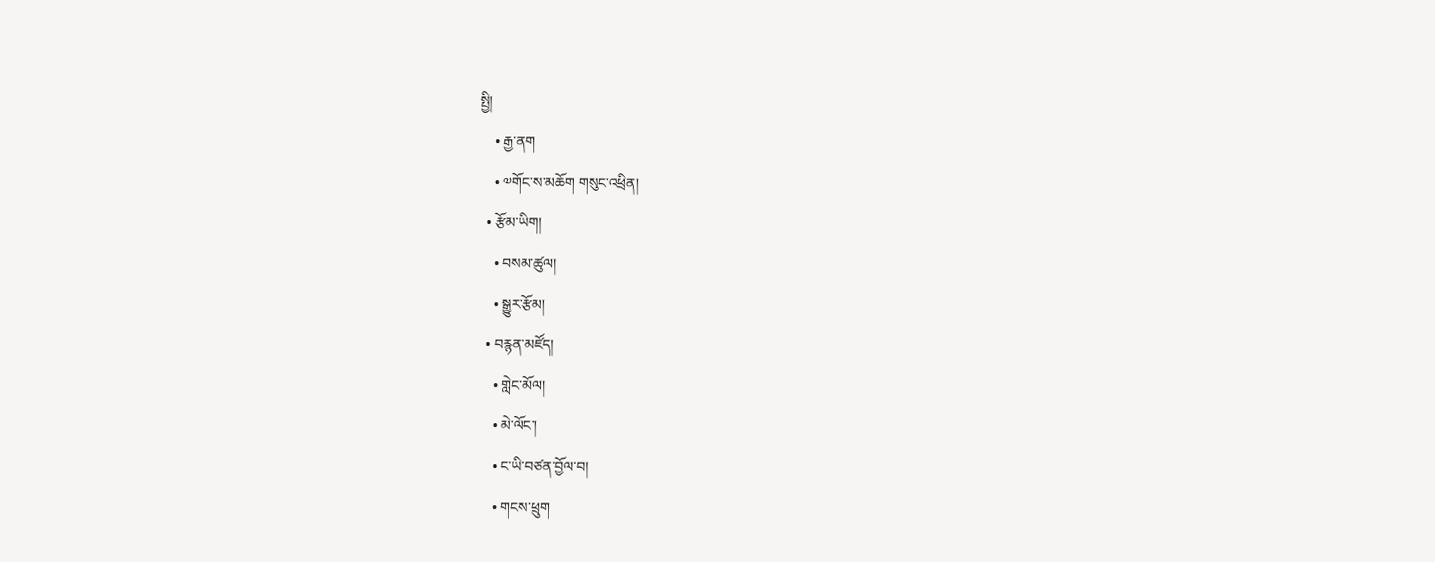སྤྱི།
    • རྒྱ་ནག
    • ༧གོང་ས་མཆོག གསུང་འཕྲིན།
  • རྩོམ་ཡིག།
    • བསམ་ཚུལ།
    • སྒྱུར་རྩོམ།
  • བརྙན་མཛོད།
    • གླེང་མོལ།
    • མེ་ལོང་།
    • ང་ཡི་བཙན་བྱོལ་བ།
    • གངས་ཕྲུག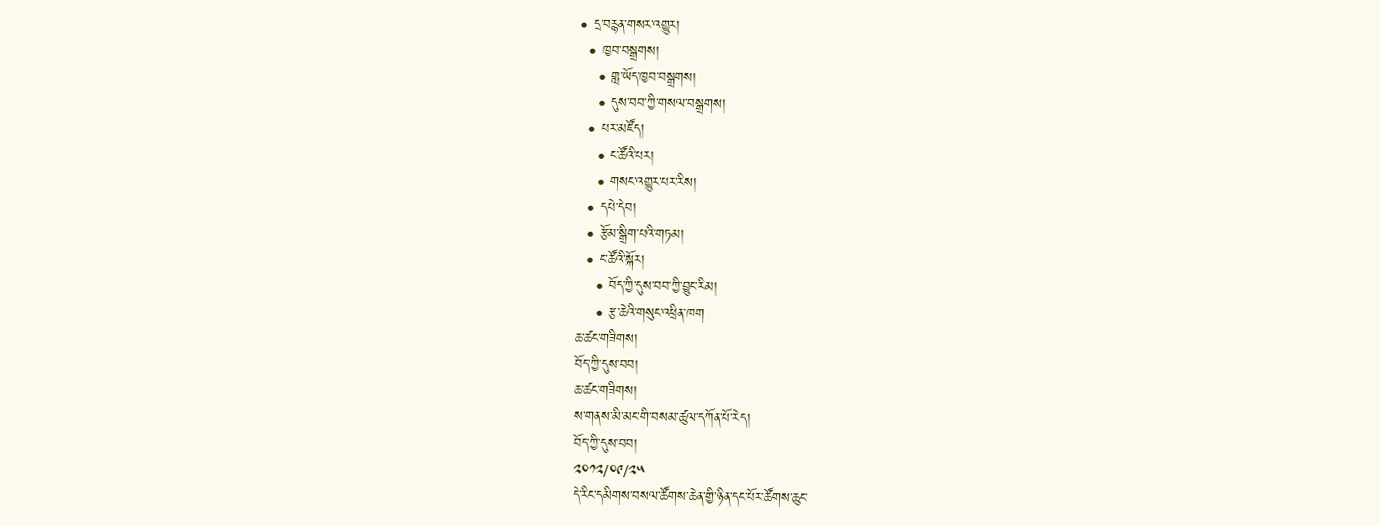• དྲ་བརྙན་གསར་འགྱུར།
  • ཁྱབ་བསྒྲགས།
    • གླ་ཡོད་ཁྱབ་བསྒྲགས།
    • དུས་བབ་ཀྱི་གསལ་བསྒྲགས།
  • པར་མཛོད།
    • ང་ཚོའི་པར།
    • གསང་འགྱུར་པར་རིས།
  • དཔེ་དེབ།
  • རྩོམ་སྒྲིག་པའི་གཏམ།
  • ང་ཚོའི་སྐོར།
    • བོད་ཀྱི་དུས་བབ་ཀྱི་བྱུང་རིམ།
    • རྩ་ཆེའི་གསུང་འཕྲིན་ཁག
ཆ་ཚང་གཟིགས།
བོད་ཀྱི་དུས་བབ།
ཆ་ཚང་གཟིགས།
ས་གནས་མི་མང་གི་བསམ་ཚུལ་དཀོན་པོ་རེད།
བོད་ཀྱི་དུས་བབ།
༢༠༡༢/༠༩/༢༥
དེ་རིང་དམིགས་བསལ་ཚོགས་ཆེན་གྱི་ཉིན་དང་པོར་ཚོགས་ཆུང་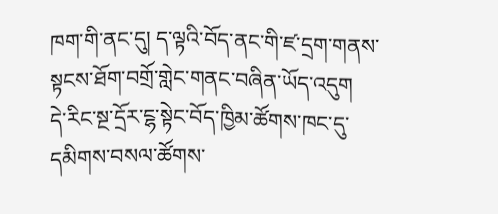ཁག་གི་ནང་དུ། ད་ལྟའི་བོད་ནང་གི་ཛ་དྲག་གནས་སྟངས་ཐོག་བགྲོ་གླེང་གནང་བཞིན་ཡོད་འདུག
དེ་རིང་སྔ་དྲོར་ངྷ་སྟེང་བོད་ཁྱིམ་ཚོགས་ཁང་དུ་དམིགས་བསལ་ཚོགས་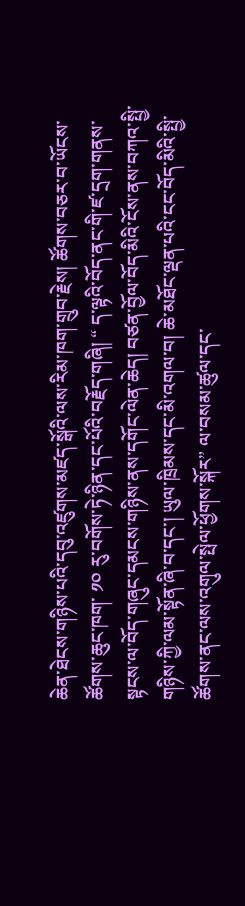ཆེན་ཐེངས་གཉིས་པའི་དབུ་འཛུགས་མཛད་སྒོའི་ལས་རིམ་ཁག་གྲུབ་རྗེས། ཚོགས་བཅར་བ་ཡོངས་ཚོགས་ཆུང་ཁག་ ༡༠ རུ་བགོས་ཏེ་ཉིན་དང་པོའི་བརྗོད་གཞི། “ ད་ལྟའི་བོད་ནང་གི་ཛ་དྲག་གནས་སྟངས་ལ་བོད་གཞུང་དམངས་གཉིས་ནས་དགོང་ལེན་ཆེད། བཙན་བྱོལ་བོད་མིའི་ངོས་ནས་བཀའ་སྤྱི་གཉིས་ཀྱི་ལམ་སྟོན་ཞི་བ་དང་། ཡུལ་ཁྲིམས་དང་མི་འགལ་བ། ཆེ་མཐོང་ལྡན་པའི་ངང་བོད་མིའི་སྤྱི་ཚོགས་ནང་ལས་འགུལ་སྤེལ་ཕྱོགས་སྐོར” ལ་བསམ་ཚུལ་དང་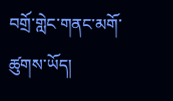བགྲོ་གླེང་གནང་མགོ་ཚུགས་ཡོད།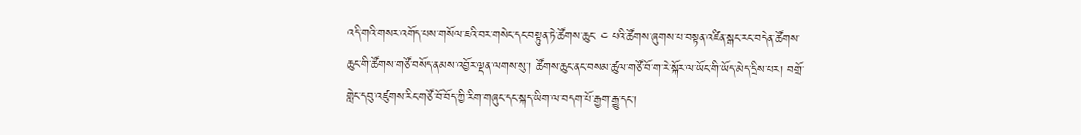འདི་གའི་གསར་འགོད་པས་གསོལ་ཇའི་བར་གསེང་དང་བསྟུན་ཏེ་ཚོགས་ཆུང་ ༤ པའི་ཚོགས་ཞུགས་པ་བསྟན་འཛིན་སྒང་རང་བདེན་ཚོགས་ཆུང་གི་ཚོགས་གཙོ་བསོད་ནམས་འབྱོར་ལྡན་ལགས་སུ་། ཚོགས་ཆུང་ནང་བསམ་ཚུལ་གཙོ་བོ་ག་རེ་སྐོར་ལ་ཡོང་གི་ཡོད་མེད་དྲིས་པར། བགྲོ་གླེང་དབུ་འཛུགས་རིང་གཙོ་བོ་བོད་ཀྱི་རིག་གཞུང་དང་སྐད་ཡིག་ལ་བདག་པོ་རྒྱག་རྒྱུ་དང་།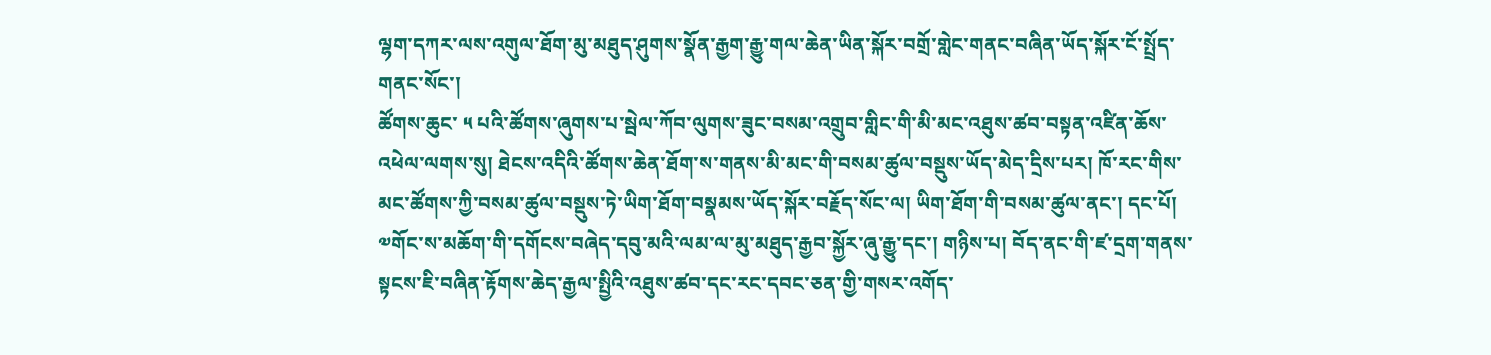ལྷག་དཀར་ལས་འགུལ་ཐོག་མུ་མཐུད་ཤུགས་སྣོན་རྒྱག་རྒྱུ་གལ་ཆེན་ཡིན་སྐོར་བགྲོ་གླེང་གནང་བཞིན་ཡོད་སྐོར་ངོ་སྤྲོད་གནང་སོང་།
ཚོགས་ཆུང་ ༥ པའི་ཚོགས་ཞུགས་པ་སྦེལ་ཀོབ་ལུགས་ཟུང་བསམ་འགྲུབ་གླིང་གི་མི་མང་འཐུས་ཚབ་བསྟན་འཛིན་ཆོས་འཕེལ་ལགས་སུ། ཐེངས་འདིའི་ཚོགས་ཆེན་ཐོག་ས་གནས་མི་མང་གི་བསམ་ཚུལ་བསྡུས་ཡོད་མེད་དྲིས་པར། ཁོ་རང་གིས་མང་ཚོགས་ཀྱི་བསམ་ཚུལ་བསྡུས་ཏེ་ཡིག་ཐོག་བསྣམས་ཡོད་སྐོར་བརྗོད་སོང་ལ། ཡིག་ཐོག་གི་བསམ་ཚུལ་ནང་། དང་པོ། ༧གོང་ས་མཆོག་གི་དགོངས་བཞེད་དབུ་མའི་ལམ་ལ་མུ་མཐུད་རྒྱབ་སྐྱོར་ཞུ་རྒྱུ་དང་། གཉིས་པ། བོད་ནང་གི་ཛ་དྲག་གནས་སྟངས་ཇི་བཞིན་རྟོགས་ཆེད་རྒྱལ་སྤྱིའི་འཐུས་ཚབ་དང་རང་དབང་ཅན་གྱི་གསར་འགོད་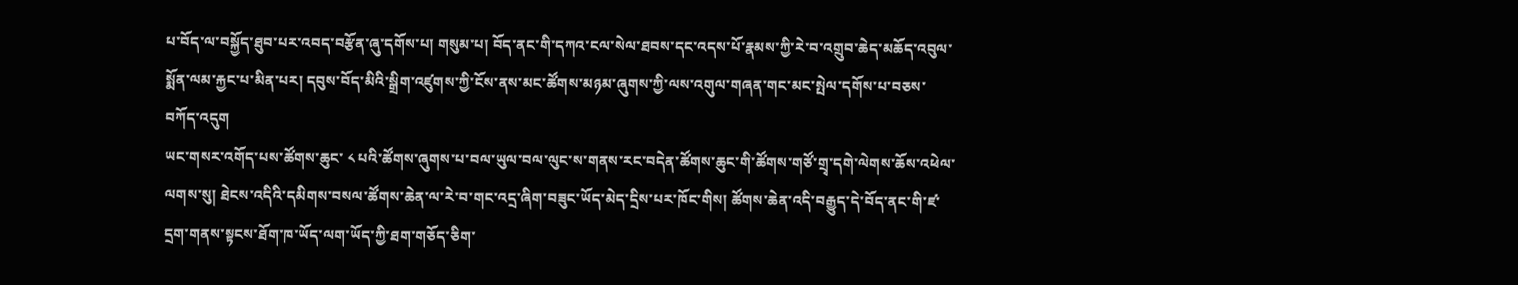པ་བོད་ལ་བསྐྱོད་ཐུབ་པར་འབད་བརྩོན་ཞུ་དགོས་པ། གསུམ་པ། བོད་ནང་གི་དཀའ་ངལ་སེལ་ཐབས་དང་འདས་པོ་རྣམས་ཀྱི་རེ་བ་འགྲུབ་ཆེད་མཆོད་འབུལ་སྨོན་ལམ་རྐྱང་པ་མིན་པར། དབུས་བོད་མིའི་སྒྲིག་འཛུགས་ཀྱི་ངོས་ནས་མང་ཚོགས་མཉམ་ཞུགས་ཀྱི་ལས་འགུལ་གཞན་གང་མང་སྤེལ་དགོས་པ་བཅས་བཀོད་འདུག
ཡང་གསར་འགོད་པས་ཚོགས་ཆུང་ ༨ པའི་ཚོགས་ཞུགས་པ་བལ་ཡུལ་བལ་ལུང་ས་གནས་རང་བདེན་ཚོགས་ཆུང་གི་ཚོགས་གཙོ་གྲྭ་དགེ་ལེགས་ཆོས་འཕེལ་ལགས་སུ། ཐེངས་འདིའི་དམིགས་བསལ་ཚོགས་ཆེན་ལ་རེ་བ་གང་འདྲ་ཞིག་བཟུང་ཡོད་མེད་དྲིས་པར་ཁོང་གིས། ཚོགས་ཆེན་འདི་བརྒྱུད་དེ་བོད་ནང་གི་ཛ་དྲག་གནས་སྟངས་ཐོག་ཁ་ཡོད་ལག་ཡོད་ཀྱི་ཐག་གཅོད་ཅིག་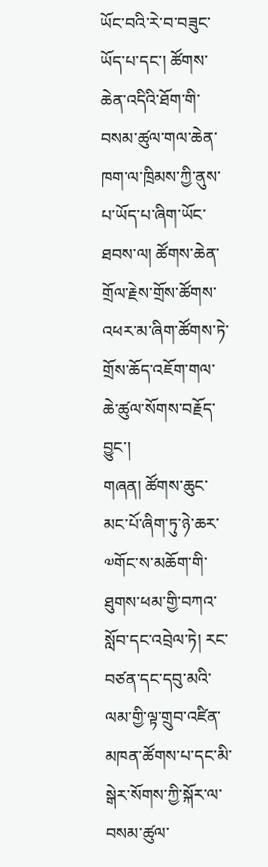ཡོང་བའི་རེ་བ་བཟུང་ཡོད་པ་དང་། ཚོགས་ཆེན་འདིའི་ཐོག་གི་བསམ་ཚུལ་གལ་ཆེན་ཁག་ལ་ཁྲིམས་ཀྱི་ནུས་པ་ཡོད་པ་ཞིག་ཡོང་ཐབས་ལ། ཚོགས་ཆེན་གྲོལ་རྗེས་གྲོས་ཚོགས་འཕར་མ་ཞིག་ཚོགས་ཏེ་གྲོས་ཆོད་འཇོག་གལ་ཆེ་ཚུལ་སོགས་བརྗོད་བྱུང་།
གཞན། ཚོགས་ཆུང་མང་པོ་ཞིག་ཏུ་ཉེ་ཆར་༧གོང་ས་མཆོག་གི་ཐུགས་ཕམ་གྱི་བཀའ་སློབ་དང་འབྲེལ་ཏེ། རང་བཙན་དང་དབུ་མའི་ལམ་གྱི་ལྟ་གྲུབ་འཛིན་མཁན་ཚོགས་པ་དང་མི་སྒེར་སོགས་ཀྱི་སྐོར་ལ་བསམ་ཚུལ་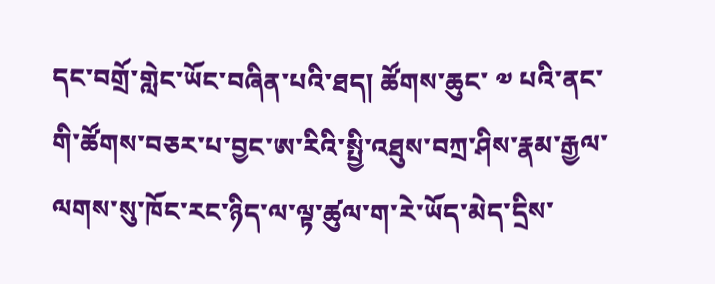དང་བགྲོ་གླེང་ཡོང་བཞིན་པའི་ཐད། ཚོགས་ཆུང་ ༧ པའི་ནང་གི་ཚོགས་བཅར་པ་བྱང་ཨ་རིའི་སྤྱི་འཐུས་བཀྲ་ཤིས་རྣམ་རྒྱལ་ལགས་སུ་ཁོང་རང་ཉིད་ལ་ལྟ་ཚུལ་ག་རེ་ཡོད་མེད་དྲིས་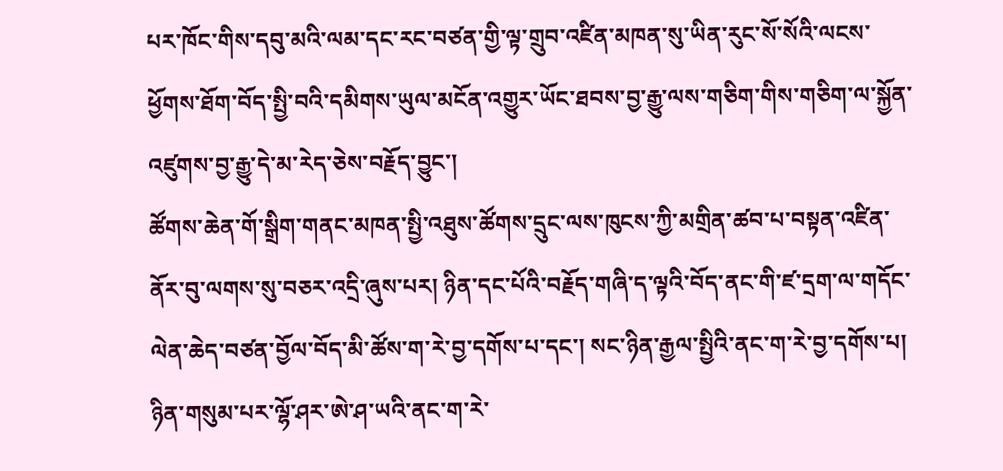པར་ཁོང་གིས་དབུ་མའི་ལམ་དང་རང་བཙན་གྱི་ལྟ་གྲུབ་འཛིན་མཁན་སུ་ཡིན་རུང་སོ་སོའི་ལངས་ཕྱོགས་ཐོག་བོད་སྤྱི་བའི་དམིགས་ཡུལ་མངོན་འགྱུར་ཡོང་ཐབས་བྱ་རྒྱུ་ལས་གཅིག་གིས་གཅིག་ལ་སྐྱོན་འཛུགས་བྱ་རྒྱུ་དེ་མ་རེད་ཅེས་བརྗོད་བྱུང་།
ཚོགས་ཆེན་གོ་སྒྲིག་གནང་མཁན་སྤྱི་འཐུས་ཚོགས་དྲུང་ལས་ཁུངས་ཀྱི་མགྲིན་ཚབ་པ་བསྟན་འཛིན་ནོར་བུ་ལགས་སུ་བཅར་འདྲི་ཞུས་པར། ཉིན་དང་པོའི་བརྗོད་གཞི་ད་ལྟའི་བོད་ནང་གི་ཛ་དྲག་ལ་གདོང་ལེན་ཆེད་བཙན་བྱོལ་བོད་མི་ཚོས་ག་རེ་བྱ་དགོས་པ་དང་། སང་ཉིན་རྒྱལ་སྤྱིའི་ནང་ག་རེ་བྱ་དགོས་པ། ཉིན་གསུམ་པར་ལྷོ་ཤར་ཨེ་ཤ་ཡའི་ནང་ག་རེ་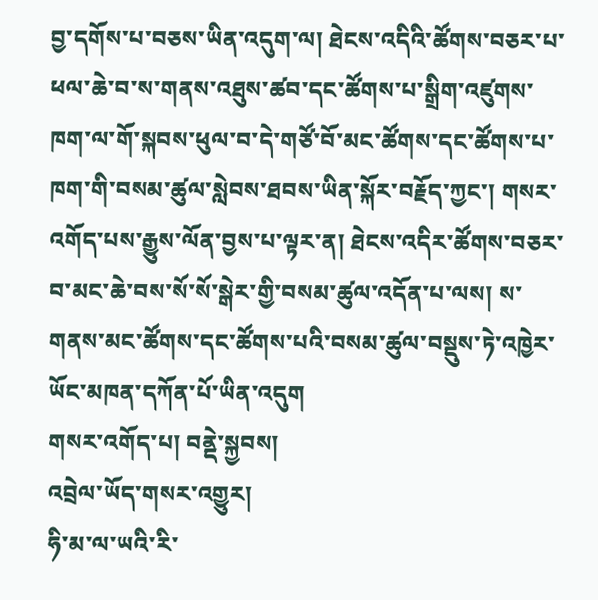བྱ་དགོས་པ་བཅས་ཡིན་འདུག་ལ། ཐེངས་འདིའི་ཚོགས་བཅར་པ་ཕལ་ཆེ་བ་ས་གནས་འཐུས་ཚབ་དང་ཚོགས་པ་སྒྲིག་འཛུགས་ཁག་ལ་གོ་སྐབས་ཕུལ་བ་དེ་གཙོ་བོ་མང་ཚོགས་དང་ཚོགས་པ་ཁག་གི་བསམ་ཚུལ་སླེབས་ཐབས་ཡིན་སྐོར་བརྗོད་ཀྱང་། གསར་འགོད་པས་རྒྱུས་ལོན་བྱས་པ་ལྟར་ན། ཐེངས་འདིར་ཚོགས་བཅར་བ་མང་ཆེ་བས་སོ་སོ་སྒེར་གྱི་བསམ་ཚུལ་འདོན་པ་ལས། ས་གནས་མང་ཚོགས་དང་ཚོགས་པའི་བསམ་ཚུལ་བསྡུས་ཏེ་འཁྱེར་ཡོང་མཁན་དཀོན་པོ་ཡིན་འདུག
གསར་འགོད་པ། བནྡེ་སྐྱབས།
འབྲེལ་ཡོད་གསར་འགྱུར།
ཧི་མ་ལ་ཡའི་རི་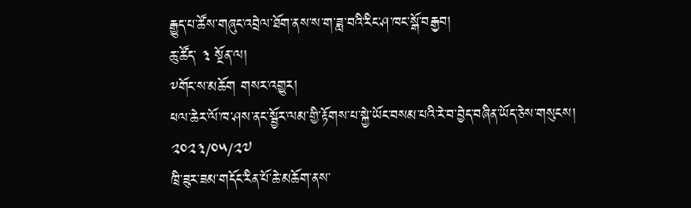རྒྱུད་པ་ཚོས་གཞུང་འབྲེལ་ཐོག་ནས་ས་ག་ཟླ་བའི་རིང་ཤ་ཁང་སྒོ་བརྒྱབ།
ཆུ་ཚོད་ ༣ སྔོན་ལ།
༸གོང་ས་མཆོག གསར་འགྱུར།
ཕལ་ཆེར་ལོ་ཁ་ཤས་ནང་སྦྱོར་ལམ་གྱི་རྟོགས་པ་སྐྱེ་ཡོང་བསམ་པའི་རེ་བ་བྱེད་བཞིན་ཡོད་ཅེས་གསུངས།
༢༠༢༣/༠༥/༢༧
ཁྲི་ཟུར་ཟམ་གདོང་རིན་པོ་ཆེ་མཆོག་ནས་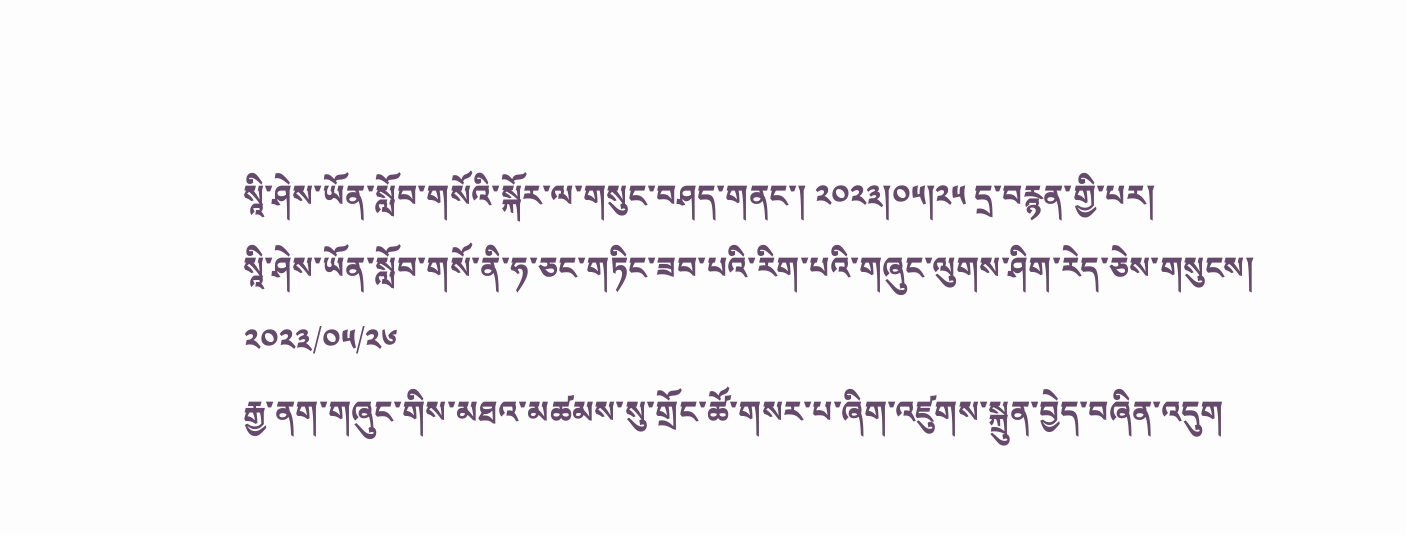སཱི་ཤེས་ཡོན་སློབ་གསོའི་སྐོར་ལ་གསུང་བཤད་གནང་། ༢༠༢༣།༠༥།༢༥ དྲ་བརྙན་གྱི་པར།
སཱི་ཤེས་ཡོན་སློབ་གསོ་ནི་ཧ་ཅང་གཏིང་ཟབ་པའི་རིག་པའི་གཞུང་ལུགས་ཤིག་རེད་ཅེས་གསུངས།
༢༠༢༣/༠༥/༢༦
རྒྱ་ནག་གཞུང་གིས་མཐའ་མཚམས་སུ་གྲོང་ཚོ་གསར་པ་ཞིག་འཛུགས་སྐྲུན་བྱེད་བཞིན་འདུག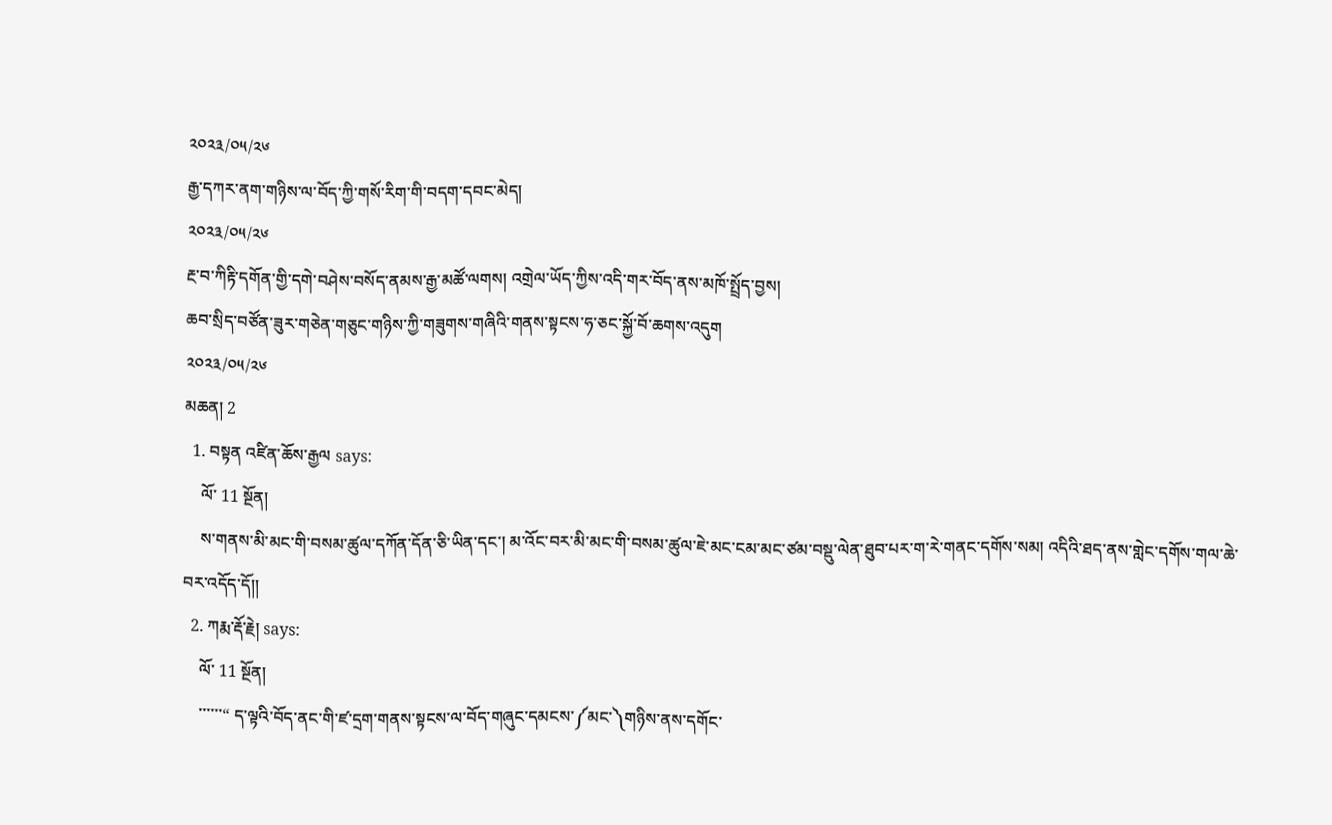༢༠༢༣/༠༥/༢༦
རྒྱ་དཀར་ནག་གཉིས་ལ་བོད་ཀྱི་གསོ་རིག་གི་བདག་དབང་མེད།
༢༠༢༣/༠༥/༢༦
རྔ་བ་ཀིརྟི་དགོན་གྱི་དགེ་བཤེས་བསོད་ནམས་རྒྱ་མཚོ་ལགས། འགྲེལ་ཡོད་ཀྱིས་འདི་གར་བོད་ནས་མཁོ་སྤྲོད་བྱས།
ཆབ་སྲིད་བཙོན་ཟུར་གཅེན་གཅུང་གཉིས་ཀྱི་གཟུགས་གཞིའི་གནས་སྟངས་ཧ་ཅང་སྐྱོ་བོ་ཆགས་འདུག
༢༠༢༣/༠༥/༢༦
མཆན། 2
  1. བསྟན འཛིན་ཆོས་རྒྱལ says:
    ལོ་ 11 སྔོན།
    ས་གནས་མི་མང་གི་བསམ་ཚུལ་དཀོན་དོན་ཅི་ཡིན་དང་། མ་འོང་བར་མི་མང་གི་བསམ་ཚུལ་ཇེ་མང་ངམ་མང་ཙམ་བསྡུ་ལེན་ཐུབ་པར་ག་རེ་གནང་དགོས་སམ། འདིའི་ཐད་ནས་གླེང་དགོས་གལ་ཆེ་བར་འདོད་དོ།།
  2. ཀརྨ་རྡོ་རྗེ། says:
    ལོ་ 11 སྔོན།
    ་་་་་་“ ད་ལྟའི་བོད་ནང་གི་ཛ་དྲག་གནས་སྟངས་ལ་བོད་གཞུང་དམངས་༼མང་༽གཉིས་ནས་དགོང་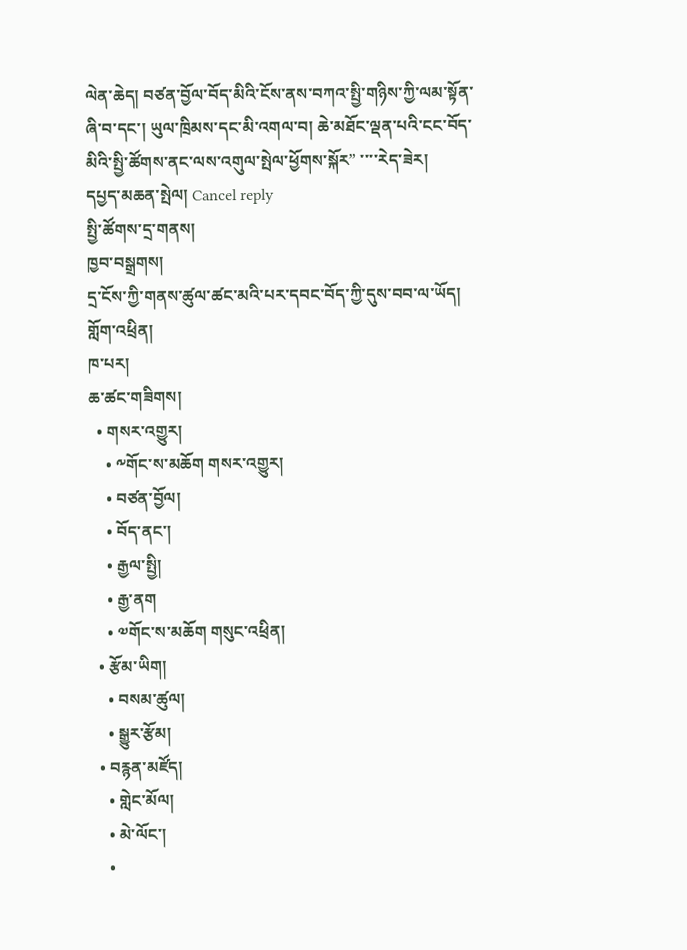ལེན་ཆེད། བཙན་བྱོལ་བོད་མིའི་ངོས་ནས་བཀའ་སྤྱི་གཉིས་ཀྱི་ལམ་སྟོན་ཞི་བ་དང་། ཡུལ་ཁྲིམས་དང་མི་འགལ་བ། ཆེ་མཐོང་ལྡན་པའི་ངང་བོད་མིའི་སྤྱི་ཚོགས་ནང་ལས་འགུལ་སྤེལ་ཕྱོགས་སྐོར” ་་་་རེད་ཟེར།
དཔྱད་མཆན་སྤེལ། Cancel reply
སྤྱི་ཚོགས་དྲ་གནས།
ཁྱབ་བསྒྲགས།
དྲ་ངོས་ཀྱི་གནས་ཚུལ་ཚང་མའི་པར་དབང་བོད་ཀྱི་དུས་བབ་ལ་ཡོད།
གློག་འཕྲིན།
ཁ་པར།
ཆ་ཚང་གཟིགས།
  • གསར་འགྱུར།
    • ༸གོང་ས་མཆོག གསར་འགྱུར།
    • བཙན་བྱོལ།
    • བོད་ནང་།
    • རྒྱལ་སྤྱི།
    • རྒྱ་ནག
    • ༧གོང་ས་མཆོག གསུང་འཕྲིན།
  • རྩོམ་ཡིག།
    • བསམ་ཚུལ།
    • སྒྱུར་རྩོམ།
  • བརྙན་མཛོད།
    • གླེང་མོལ།
    • མེ་ལོང་།
    •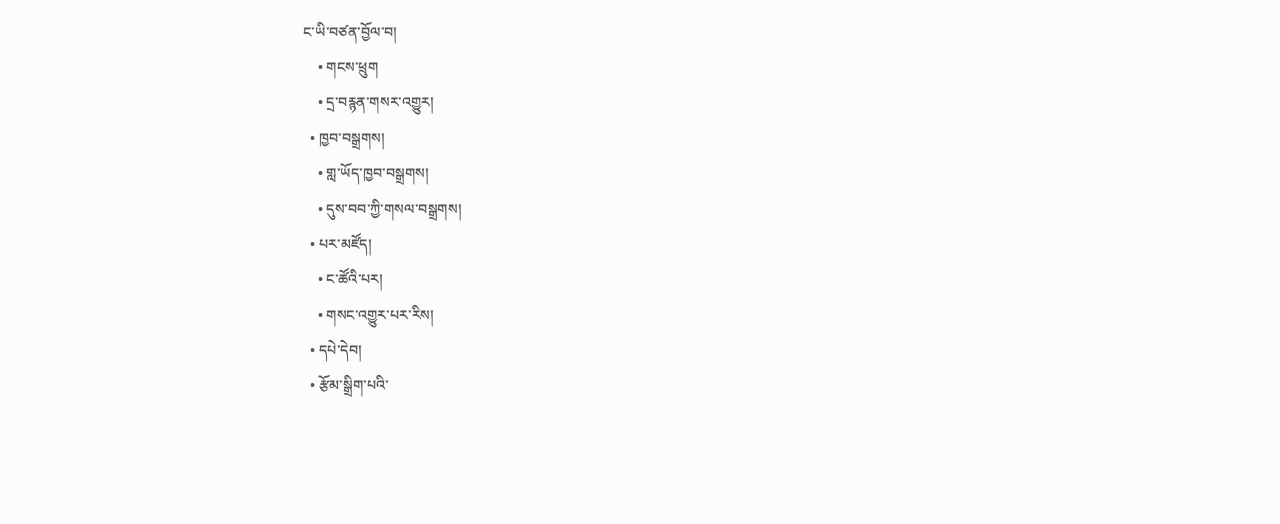ང་ཡི་བཙན་བྱོལ་བ།
    • གངས་ཕྲུག
    • དྲ་བརྙན་གསར་འགྱུར།
  • ཁྱབ་བསྒྲགས།
    • གླ་ཡོད་ཁྱབ་བསྒྲགས།
    • དུས་བབ་ཀྱི་གསལ་བསྒྲགས།
  • པར་མཛོད།
    • ང་ཚོའི་པར།
    • གསང་འགྱུར་པར་རིས།
  • དཔེ་དེབ།
  • རྩོམ་སྒྲིག་པའི་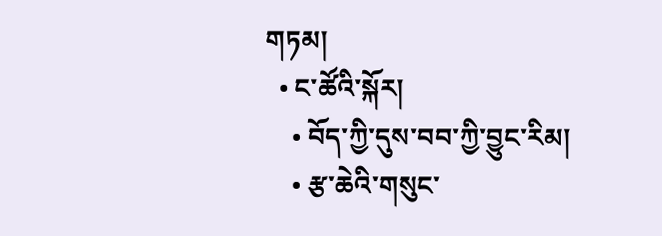གཏམ།
  • ང་ཚོའི་སྐོར།
    • བོད་ཀྱི་དུས་བབ་ཀྱི་བྱུང་རིམ།
    • རྩ་ཆེའི་གསུང་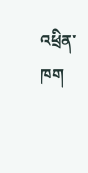འཕྲིན་ཁག